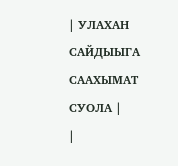| УЛАХАН САЙДЫЫГА СААХЫМАТ СУОЛА |
|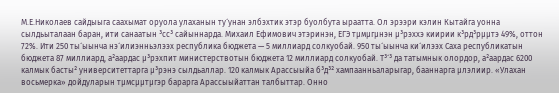М.Е.Николаев сайдыыга саахымат оруола улаханын ту´унан элбэхтик этэр буолбута ыраатта. Ол эрээри кэлин Кытайга уонна сылдьыталаан баран, ити санаатын ³сс³ сайыннарда. Михаил Ефимович этэринэн, ЕГЭ тµмµгµнэн µ³рэххэ киирии к³рд³рµµтэ 49%, оттон 72%. Ити 250 ты´ыынча нэ´илиэнньэлээх республика бюджета — 5 миллиард солкуобай. 950 ты´ыынча ки´илээх Саха республикатын бюджета 87 миллиард, а²аардас µ³рэхпит министерствотын бюджета 12 миллиард солкуобай. Т³´³ да татымнык олордор, а²аардас 6200 калмык басты² университеттарга µ³рэнэ сылдьаллар. 120 калмык Арассыыйа б³д³² хампаанньаларыгар, бааннарга µлэлиир. «Улахан восьмерка» дойдуларын тµмсµµтµгэр барарга Арассыыйаттан талбыттар. Онно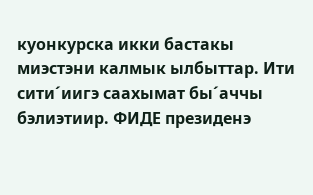куонкурска икки бастакы миэстэни калмык ылбыттар. Ити сити´иигэ саахымат бы´аччы бэлиэтиир. ФИДЕ президенэ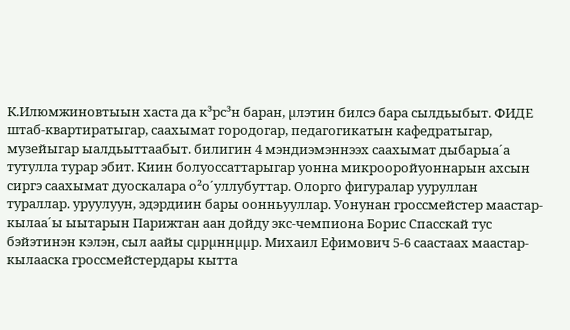К.Илюмжиновтыын хаста да к³рс³н баран, µлэтин билсэ бара сылдьыбыт. ФИДЕ штаб-квартиратыгар, саахымат городогар, педагогикатын кафедратыгар, музейыгар ыалдьыттаабыт. билигин 4 мэндиэмэннээх саахымат дыбарыа´а тутулла турар эбит. Киин болуоссаттарыгар уонна микрооройуоннарын ахсын сиргэ саахымат дуоскалара о²о´уллубуттар. Олорго фигуралар ууруллан тураллар. уруулуун, эдэрдиин бары оонньууллар. Уонунан гроссмейстер маастар-кылаа´ы ыытарын Парижтан аан дойду экс-чемпиона Борис Спасскай тус бэйэтинэн кэлэн, сыл аайы сµрµннµµр. Михаил Ефимович 5-6 саастаах маастар-кылааска гроссмейстердары кытта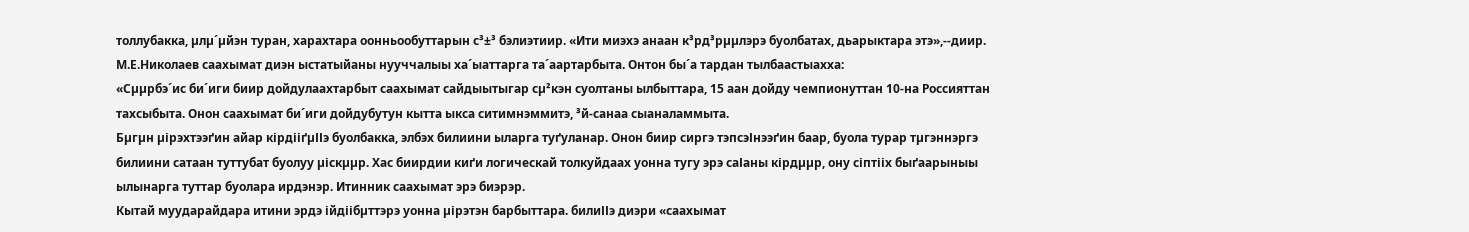толлубакка, µлµ´µйэн туран, харахтара оонньообуттарын с³±³ бэлиэтиир. «Ити миэхэ анаан к³рд³рµµлэрэ буолбатах, дьарыктара этэ»,--диир.
М.Е.Николаев саахымат диэн ыстатыйаны нууччалыы ха´ыаттарга та´аартарбыта. Онтон бы´а тардан тылбаастыахха:
«Сµµрбэ´ис би´иги биир дойдулаахтарбыт саахымат сайдыытыгар сµ²кэн суолтаны ылбыттара, 15 аан дойду чемпионуттан 10-на Россияттан тахсыбыта. Онон саахымат би´иги дойдубутун кытта ыкса ситимнэммитэ, ³й-санаа сыаналаммыта.
Бµгµн µірэхтээґин айар кірдііґµІІэ буолбакка, элбэх билиини ыларга туґуланар. Онон биир сиргэ тэпсэІнээґин баар, буола турар тµгэннэргэ билиини сатаан туттубат буолуу µіскµµр. Хас биирдии киґи логическай толкуйдаах уонна тугу эрэ саІаны кірдµµр, ону сіптііх быґаарыныы ылынарга туттар буолара ирдэнэр. Итинник саахымат эрэ биэрэр.
Кытай муударайдара итини эрдэ ійдіібµттэрэ уонна µірэтэн барбыттара. билиІІэ диэри «саахымат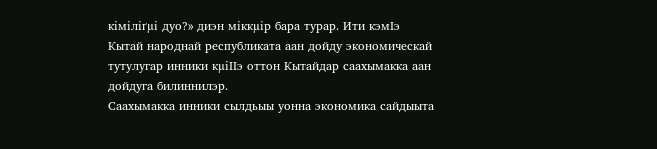кіміліґµі дуо?» диэн міккµір бара турар. Ити кэмІэ Кытай народнай республиката аан дойду экономическай тутулугар инники кµіІІэ оттон Кытайдар саахымакка аан дойдуга билиннилэр.
Саахымакка инники сылдьыы уонна экономика сайдыыта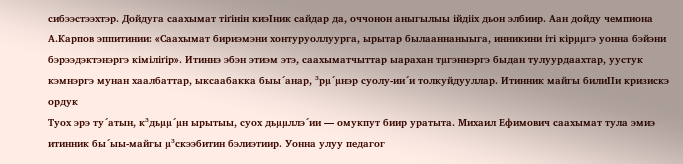сибээстээхтэр. Дойдуга саахымат тіґінін киэІник сайдар да, оччонон аныгылыы ійдііх дьон элбиир. Аан дойду чемпиона А.Карпов эппитинии: «Саахымат бириэмэни хонтуруоллуурга, ырытар былааннаныыга, инникини іті кірµµгэ уонна бэйэни бэрээдэктэнэргэ кіміліґір». Итиннэ эбэн этиэм этэ, саахыматчыттар ыарахан тµгэннэргэ быдан тулуурдаахтар, уустук кэмнэргэ мунан хаалбаттар, ыксаабакка быы´анар, ³рµ´µнэр суолу-ии´и толкуйдууллар. Итинник майгы билиІІи кризискэ ордук
Туох эрэ ту´атын, к³дьµµ´µн ырытыы, суох дьµµллэ´ии — омукпут биир уратыта. Михаил Ефимович саахымат тула эмиэ итинник бы´ыы-майгы µ³скээбитин бэлиэтиир. Уонна улуу педагог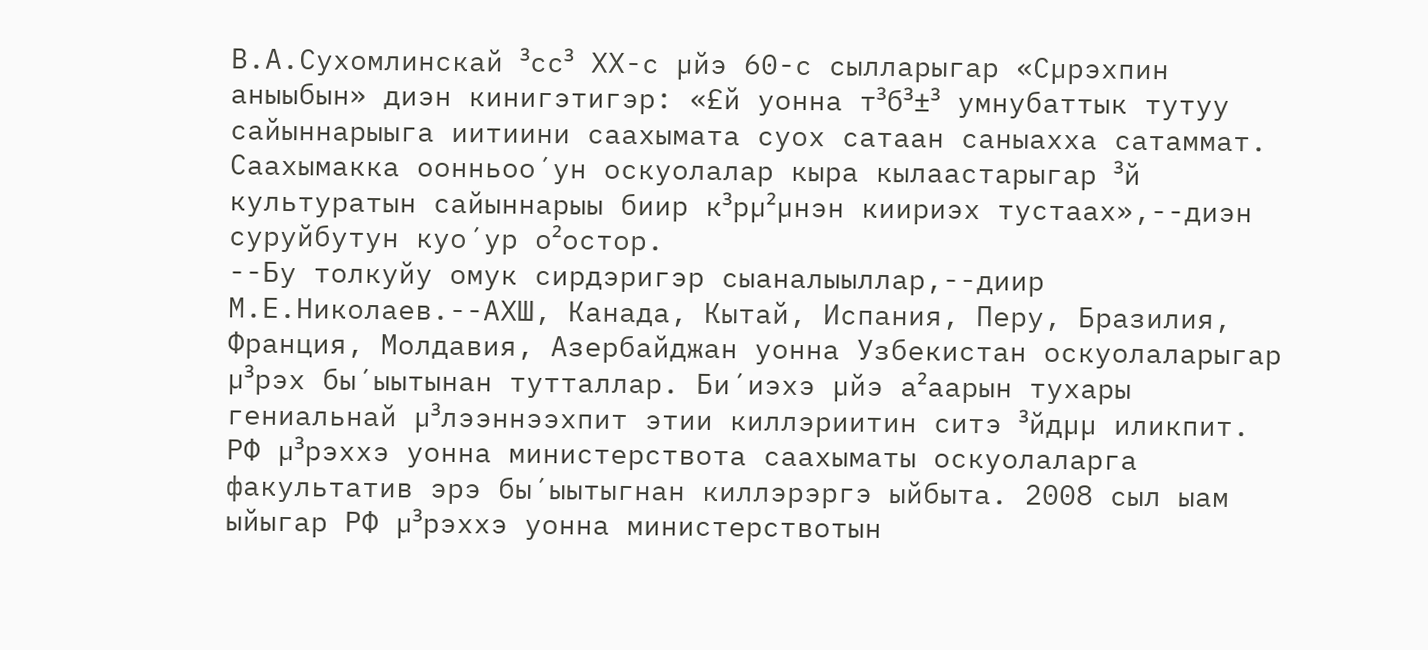В.А.Сухомлинскай ³сс³ ХХ-с µйэ 60-с сылларыгар «Сµрэхпин аныыбын» диэн кинигэтигэр: «£й уонна т³б³±³ умнубаттык тутуу сайыннарыыга иитиини саахымата суох сатаан саныахха сатаммат. Саахымакка оонньоо´ун оскуолалар кыра кылаастарыгар ³й культуратын сайыннарыы биир к³рµ²µнэн киириэх тустаах»,--диэн суруйбутун куо´ур о²остор.
--Бу толкуйу омук сирдэригэр сыаналыыллар,--диир М.Е.Николаев.--АХШ, Канада, Кытай, Испания, Перу, Бразилия, Франция, Молдавия, Азербайджан уонна Узбекистан оскуолаларыгар µ³рэх бы´ыытынан тутталлар. Би´иэхэ µйэ а²аарын тухары гениальнай µ³лээннээхпит этии киллэриитин ситэ ³йдµµ иликпит. РФ µ³рэххэ уонна министерствота саахыматы оскуолаларга факультатив эрэ бы´ыытыгнан киллэрэргэ ыйбыта. 2008 сыл ыам ыйыгар РФ µ³рэххэ уонна министерствотын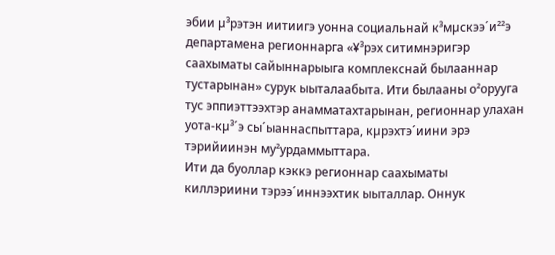эбии µ³рэтэн иитиигэ уонна социальнай к³мµскээ´и²²э департамена регионнарга «¥³рэх ситимнэригэр саахыматы сайыннарыыга комплекснай былааннар тустарынан» сурук ыыталаабыта. Ити былааны о²орууга тус эппиэттээхтэр анамматахтарынан, регионнар улахан уота-кµ³´э сы´ыаннаспыттара, кµрэхтэ´иини эрэ тэрийиинэн му²урдаммыттара.
Ити да буоллар кэккэ регионнар саахыматы киллэриини тэрээ´иннээхтик ыыталлар. Оннук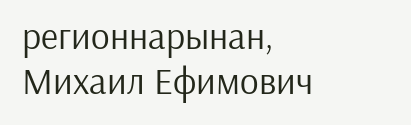регионнарынан, Михаил Ефимович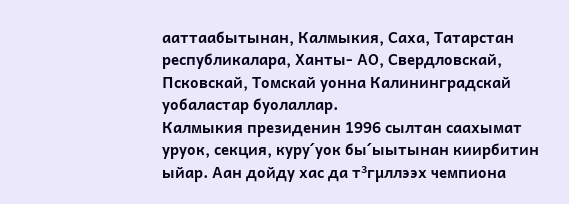ааттаабытынан, Калмыкия, Саха, Татарстан республикалара, Ханты- АО, Свердловскай, Псковскай, Томскай уонна Калининградскай уобаластар буолаллар.
Калмыкия президенин 1996 сылтан саахымат уруок, секция, куру´уок бы´ыытынан киирбитин ыйар. Аан дойду хас да т³гµллээх чемпиона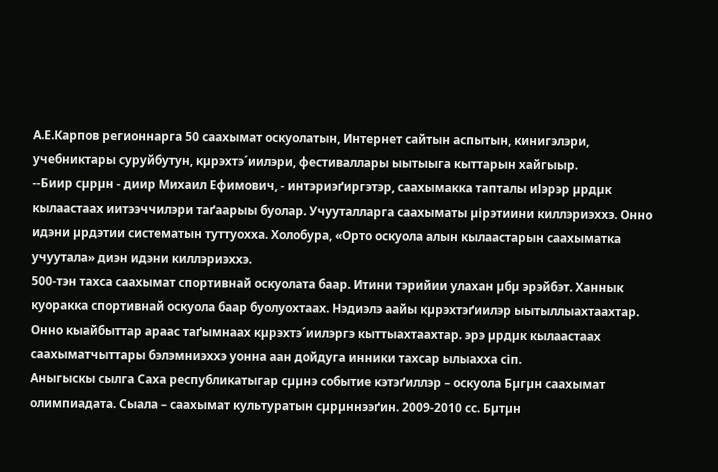А.Е.Карпов регионнарга 50 саахымат оскуолатын, Интернет сайтын аспытын, кинигэлэри, учебниктары суруйбутун, кµрэхтэ´иилэри, фестиваллары ыытыыга кыттарын хайгыыр.
--Биир сµрµн - диир Михаил Ефимович, - интэриэґиргэтэр, саахымакка тапталы иІэрэр µрдµк кылаастаах иитээччилэри таґаарыы буолар. Учууталларга саахыматы µірэтиини киллэриэххэ. Онно идэни µрдэтии систематын туттуохха. Холобура, «Орто оскуола алын кылаастарын саахыматка учуутала» диэн идэни киллэриэххэ.
500-тэн тахса саахымат спортивнай оскуолата баар. Итини тэрийии улахан µбµ эрэйбэт. Ханнык куоракка спортивнай оскуола баар буолуохтаах. Нэдиэлэ аайы кµрэхтэґиилэр ыытыллыахтаахтар. Онно кыайбыттар араас таґымнаах кµрэхтэ´иилэргэ кыттыахтаахтар. эрэ µрдµк кылаастаах саахыматчыттары бэлэмниэххэ уонна аан дойдуга инники тахсар ылыахха сіп.
Аныгыскы сылга Саха республикатыгар сµµнэ событие кэтэґиллэр – оскуола Бµгµн саахымат олимпиадата. Сыала – саахымат культуратын сµрµннээґин. 2009-2010 сс. Бµтµн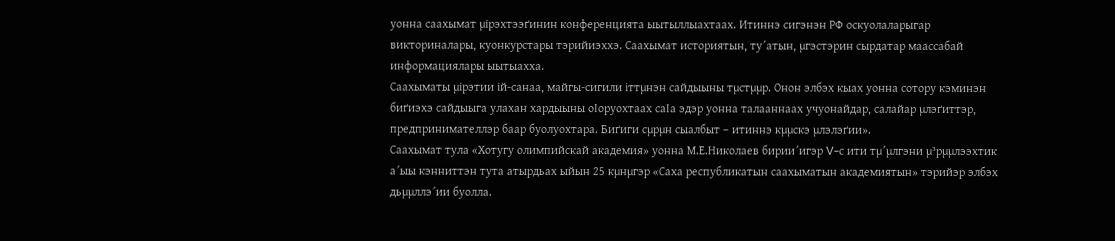уонна саахымат µірэхтээґинин конференцията ыытыллыахтаах. Итиннэ сигэнэн РФ оскуолаларыгар викториналары, куонкурстары тэрийиэххэ. Саахымат историятын, ту´атын, µгэстэрин сырдатар маассабай информациялары ыытыахха.
Саахыматы µірэтии ій-санаа, майгы-сигили іттµнэн сайдыыны тµстµµр. Онон элбэх кыах уонна сотору кэминэн биґиэхэ сайдыыга улахан хардыыны оІоруохтаах саІа эдэр уонна талааннаах учуонайдар, салайар µлэґиттэр, предпринимателлэр баар буолуохтара. Биґиги сµрµн сыалбыт – итиннэ кµµскэ µлэлэґии».
Саахымат тула «Хотугу олимпийскай академия» уонна М.Е.Николаев бирии´игэр V-с ити тµ´µлгэни µ³рµµлээхтик а´ыы кэнниттэн тута атырдьах ыйын 25 кµнµгэр «Саха республикатын саахыматын академиятын» тэрийэр элбэх дьµµллэ´ии буолла.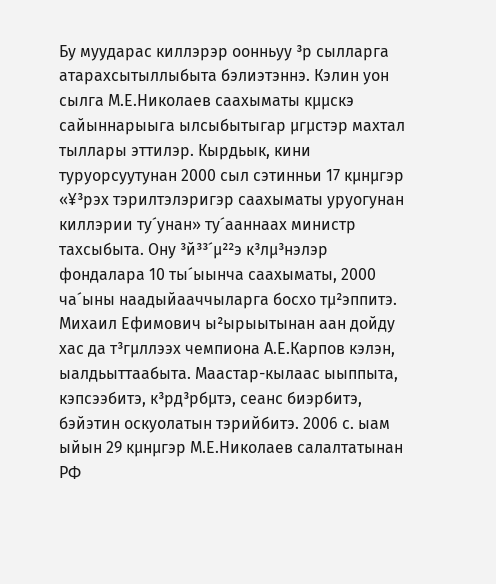Бу муударас киллэрэр оонньуу ³р сылларга атарахсытыллыбыта бэлиэтэннэ. Кэлин уон сылга М.Е.Николаев саахыматы кµµскэ сайыннарыыга ылсыбытыгар µгµстэр махтал тыллары эттилэр. Кырдьык, кини туруорсуутунан 2000 сыл сэтинньи 17 кµнµгэр «¥³рэх тэрилтэлэригэр саахыматы уруогунан киллэрии ту´унан» ту´ааннаах министр тахсыбыта. Ону ³й³³´µ²²э к³лµ³нэлэр фондалара 10 ты´ыынча саахыматы, 2000 ча´ыны наадыйааччыларга босхо тµ²эппитэ. Михаил Ефимович ы²ырыытынан аан дойду хас да т³гµллээх чемпиона А.Е.Карпов кэлэн, ыалдьыттаабыта. Маастар-кылаас ыыппыта, кэпсээбитэ, к³рд³рбµтэ, сеанс биэрбитэ, бэйэтин оскуолатын тэрийбитэ. 2006 с. ыам ыйын 29 кµнµгэр М.Е.Николаев салалтатынан РФ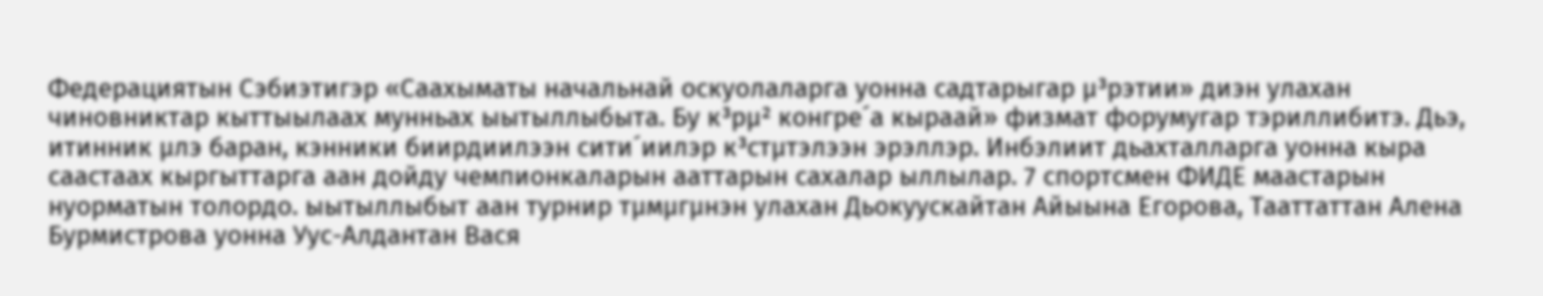Федерациятын Сэбиэтигэр «Саахыматы начальнай оскуолаларга уонна садтарыгар µ³рэтии» диэн улахан чиновниктар кыттыылаах мунньах ыытыллыбыта. Бу к³рµ² конгре´а кыраай» физмат форумугар тэриллибитэ. Дьэ, итинник µлэ баран, кэнники биирдиилээн сити´иилэр к³стµтэлээн эрэллэр. Инбэлиит дьахталларга уонна кыра саастаах кыргыттарга аан дойду чемпионкаларын ааттарын сахалар ыллылар. 7 спортсмен ФИДЕ маастарын нуорматын толордо. ыытыллыбыт аан турнир тµмµгµнэн улахан Дьокуускайтан Айыына Егорова, Тааттаттан Алена Бурмистрова уонна Уус-Алдантан Вася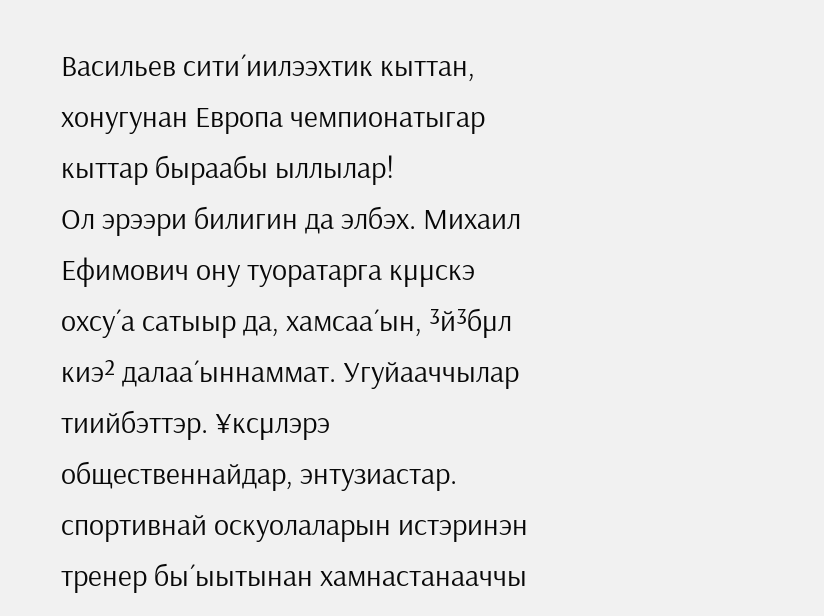Васильев сити´иилээхтик кыттан, хонугунан Европа чемпионатыгар кыттар быраабы ыллылар!
Ол эрээри билигин да элбэх. Михаил Ефимович ону туоратарга кµµскэ охсу´а сатыыр да, хамсаа´ын, ³й³бµл киэ² далаа´ыннаммат. Угуйааччылар тиийбэттэр. ¥ксµлэрэ общественнайдар, энтузиастар. спортивнай оскуолаларын истэринэн тренер бы´ыытынан хамнастанааччы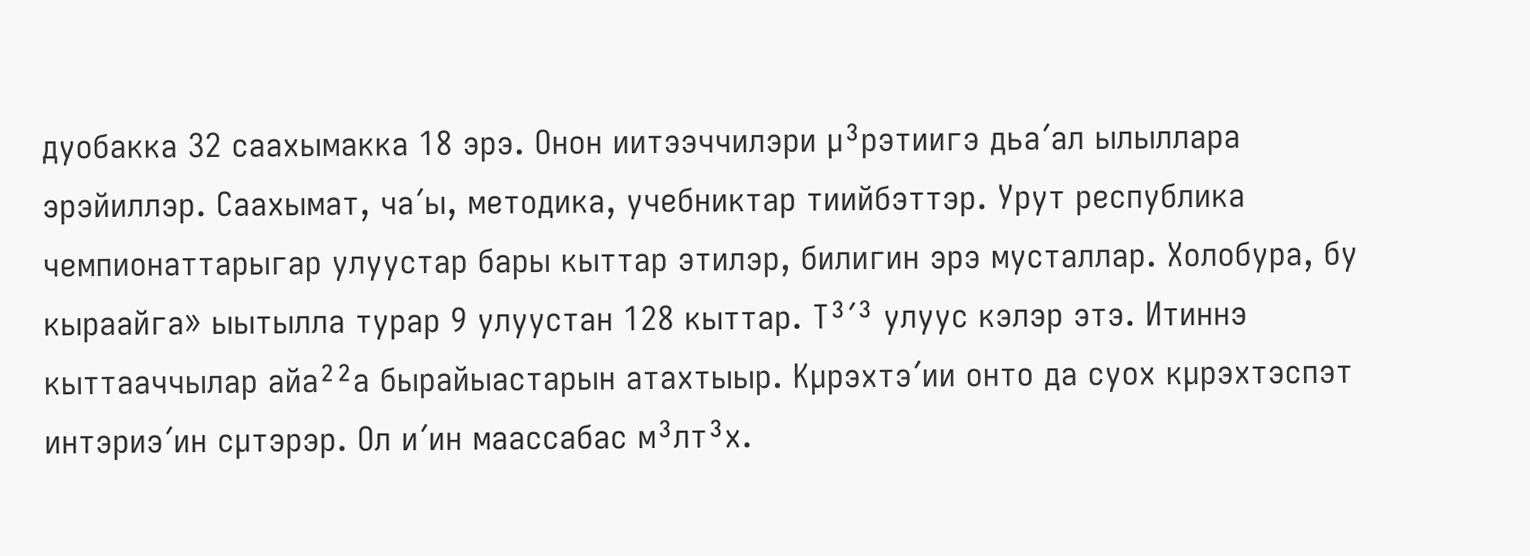дуобакка 32 саахымакка 18 эрэ. Онон иитээччилэри µ³рэтиигэ дьа´ал ылыллара эрэйиллэр. Саахымат, ча´ы, методика, учебниктар тиийбэттэр. Урут республика чемпионаттарыгар улуустар бары кыттар этилэр, билигин эрэ мусталлар. Холобура, бу кыраайга» ыытылла турар 9 улуустан 128 кыттар. Т³´³ улуус кэлэр этэ. Итиннэ кыттааччылар айа²²а бырайыастарын атахтыыр. Кµрэхтэ´ии онто да суох кµрэхтэспэт интэриэ´ин сµтэрэр. Ол и´ин маассабас м³лт³х.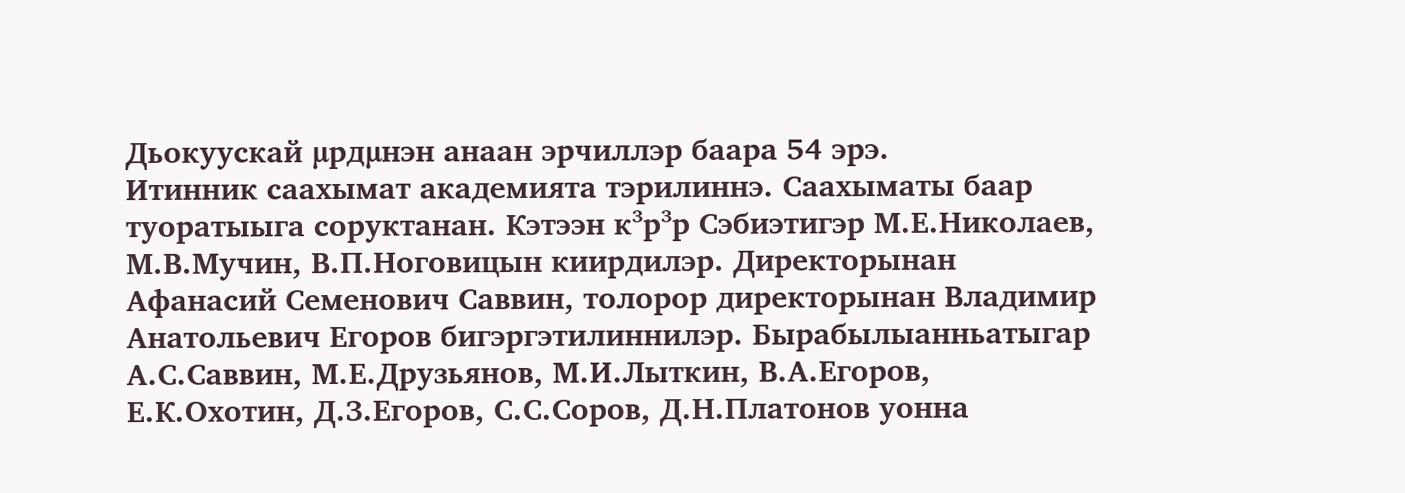Дьокуускай µрдµнэн анаан эрчиллэр баара 54 эрэ.
Итинник саахымат академията тэрилиннэ. Саахыматы баар туоратыыга соруктанан. Кэтээн к³р³р Сэбиэтигэр М.Е.Николаев, М.В.Мучин, В.П.Ноговицын киирдилэр. Директорынан Афанасий Семенович Саввин, толорор директорынан Владимир Анатольевич Егоров бигэргэтилиннилэр. Бырабылыанньатыгар А.С.Саввин, М.Е.Друзьянов, М.И.Лыткин, В.А.Егоров, Е.К.Охотин, Д.З.Егоров, С.С.Соров, Д.Н.Платонов уонна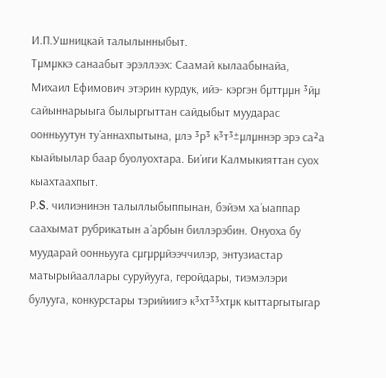И.П.Ушницкай талылынныбыт.
Тµмµккэ санаабыт эрэллээх: Саамай кылаабынайа, Михаил Ефимович этэрин курдук, ийэ- кэргэн бµттµµн ³йµ сайыннарыыга былыргыттан сайдыбыт муударас оонньуутун ту´аннахпытына, µлэ ³р³ к³т³±µлµннэр эрэ са²а кыайыылар баар буолуохтара. Би´иги Калмыкияттан суох кыахтаахпыт.
Р.S. чилиэнинэн талыллыбыппынан, бэйэм ха´ыаппар саахымат рубрикатын а´арбын биллэрэбин. Онуоха бу муударай оонньууга сµгµрµйээччилэр, энтузиастар матырыйааллары суруйууга, геройдары, тиэмэлэри булууга, конкурстары тэрийиигэ к³хт³³хтµк кыттаргытыгар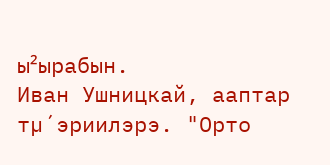ы²ырабын.
Иван Ушницкай, ааптар тµ´эриилэрэ. "Орто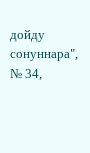дойду сонуннара", № 34,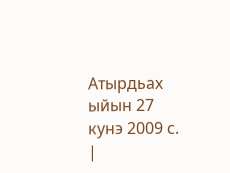Атырдьах ыйын 27 кунэ 2009 с. |